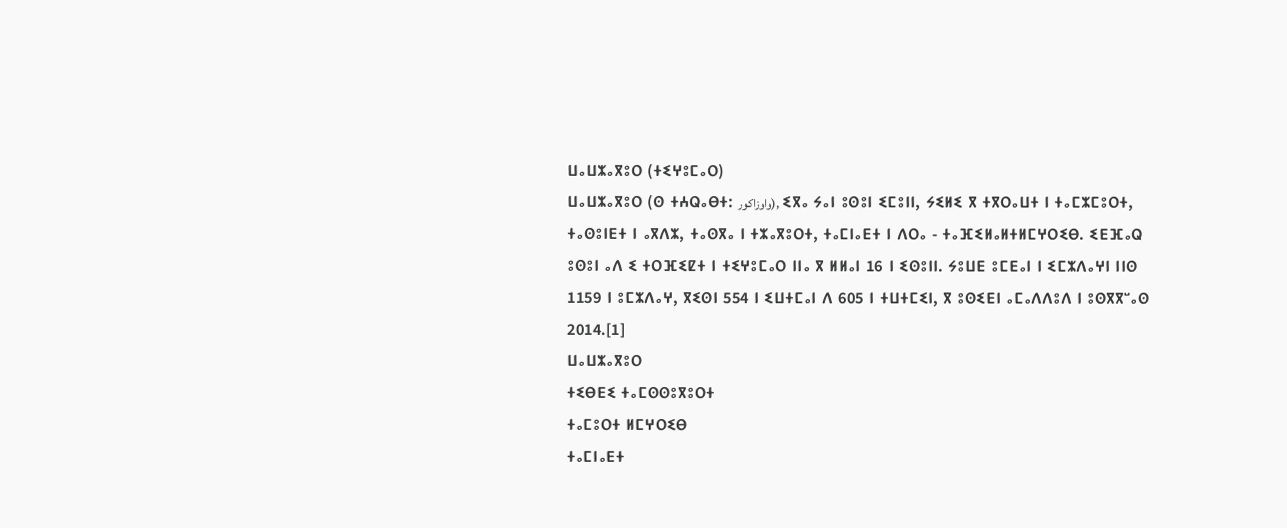ⵡⴰⵡⵣⴰⴳⵓⵔ (ⵜⵉⵖⵓⵎⴰⵔ)
ⵡⴰⵡⵣⴰⴳⵓⵔ (ⵙ ⵜⵄⵕⴰⴱⵜ: واوزاكور), ⵉⴳⴰ ⵢⴰⵏ ⵓⵙⵓⵏ ⵉⵎⵓⵏⵏ, ⵢⵉⵍⵉ ⴳ ⵜⴳⵔⴰⵡⵜ ⵏ ⵜⴰⵎⵣⵎⵓⵔⵜ, ⵜⴰⵙⵓⵏⴹⵜ ⵏ ⴰⴳⴷⵣ, ⵜⴰⵙⴳⴰ ⵏ ⵜⵣⴰⴳⵓⵔⵜ, ⵜⴰⵎⵏⴰⴹⵜ ⵏ ⴷⵔⴰ - ⵜⴰⴼⵉⵍⴰⵍⵜⵍⵎⵖⵔⵉⴱ. ⵉⴹⴼⴰⵕ ⵓⵙⵓⵏ ⴰⴷ ⵉ ⵜⵔⴼⵉⵇⵜ ⵏ ⵜⵉⵖⵓⵎⴰⵔ ⵏⵏⴰ ⴳ ⵍⵍⴰⵏ 16 ⵏ ⵉⵙⵓⵏⵏ. ⵢⵓⵡⴹ ⵓⵎⴹⴰⵏ ⵏ ⵉⵎⵣⴷⴰⵖⵏ ⵏⵏⵙ 1159 ⵏ ⵓⵎⵣⴷⴰⵖ, ⴳⵉⵙⵏ 554 ⵏ ⵉⵡⵜⵎⴰⵏ ⴷ 605 ⵏ ⵜⵡⵜⵎⵉⵏ, ⴳ ⵓⵙⵉⴹⵏ ⴰⵎⴰⴷⴷⵓⴷ ⵏ ⵓⵙⴳⴳⵯⴰⵙ 2014.[1]
ⵡⴰⵡⵣⴰⴳⵓⵔ
ⵜⵉⴱⴹⵉ ⵜⴰⵎⵙⵙⵓⴳⵓⵔⵜ
ⵜⴰⵎⵓⵔⵜ ⵍⵎⵖⵔⵉⴱ
ⵜⴰⵎⵏⴰⴹⵜ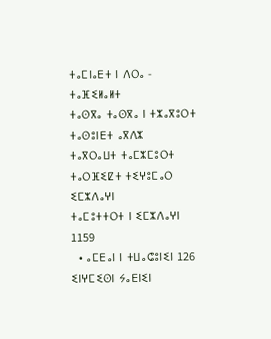ⵜⴰⵎⵏⴰⴹⵜ ⵏ ⴷⵔⴰ - ⵜⴰⴼⵉⵍⴰⵍⵜ
ⵜⴰⵙⴳⴰ ⵜⴰⵙⴳⴰ ⵏ ⵜⵣⴰⴳⵓⵔⵜ
ⵜⴰⵙⵓⵏⴹⵜ ⴰⴳⴷⵣ
ⵜⴰⴳⵔⴰⵡⵜ ⵜⴰⵎⵣⵎⵓⵔⵜ
ⵜⴰⵔⴼⵉⵇⵜ ⵜⵉⵖⵓⵎⴰⵔ
ⵉⵎⵣⴷⴰⵖⵏ
ⵜⴰⵎⵓⵜⵜⵔⵜ ⵏ ⵉⵎⵣⴷⴰⵖⵏ 1159
  • ⴰⵎⴹⴰⵏ ⵏ ⵜⵡⴰⵛⵓⵏⵉⵏ 126
ⵉⵏⵖⵎⵉⵙⵏ ⵢⴰⴹⵏⵉⵏ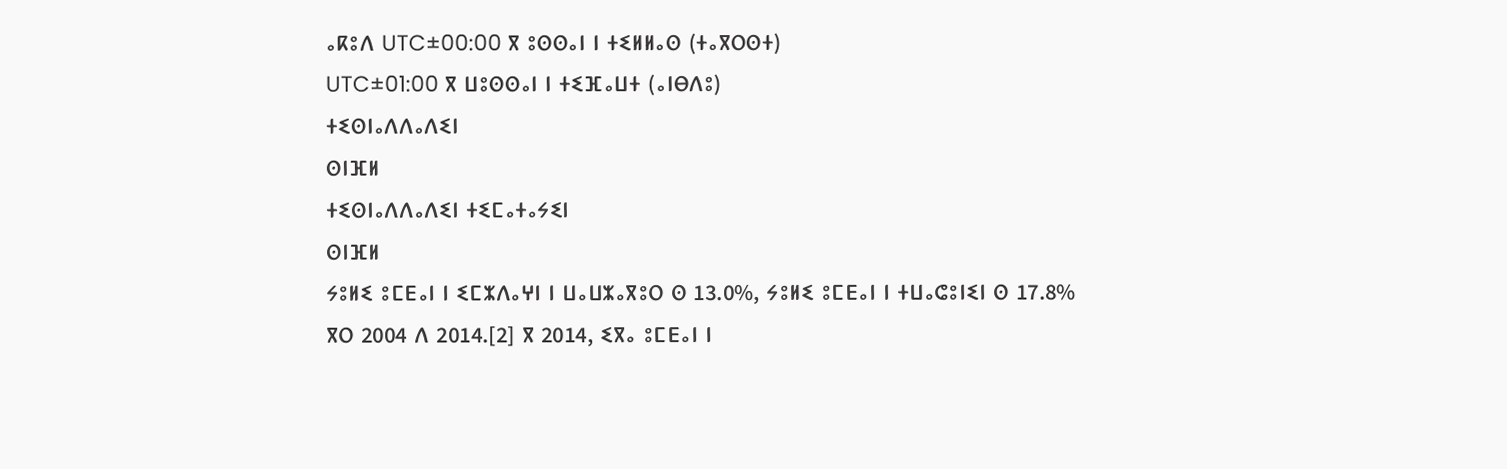ⴰⴽⵓⴷ UTC±00:00 ⴳ ⵓⵙⵙⴰⵏ ⵏ ⵜⵉⵍⵍⴰⵙ (ⵜⴰⴳⵔⵙⵜ)
UTC±01:00 ⴳ ⵡⵓⵙⵙⴰⵏ ⵏ ⵜⵉⴼⴰⵡⵜ (ⴰⵏⴱⴷⵓ)
ⵜⵉⵙⵏⴰⴷⴷⴰⴷⵉⵏ
ⵙⵏⴼⵍ
ⵜⵉⵙⵏⴰⴷⴷⴰⴷⵉⵏ ⵜⵉⵎⴰⵜⴰⵢⵉⵏ
ⵙⵏⴼⵍ
ⵢⵓⵍⵉ ⵓⵎⴹⴰⵏ ⵏ ⵉⵎⵣⴷⴰⵖⵏ ⵏ ⵡⴰⵡⵣⴰⴳⵓⵔ ⵙ 13.0%, ⵢⵓⵍⵉ ⵓⵎⴹⴰⵏ ⵏ ⵜⵡⴰⵛⵓⵏⵉⵏ ⵙ 17.8% ⴳⵔ 2004 ⴷ 2014.[2] ⴳ 2014, ⵉⴳⴰ ⵓⵎⴹⴰⵏ ⵏ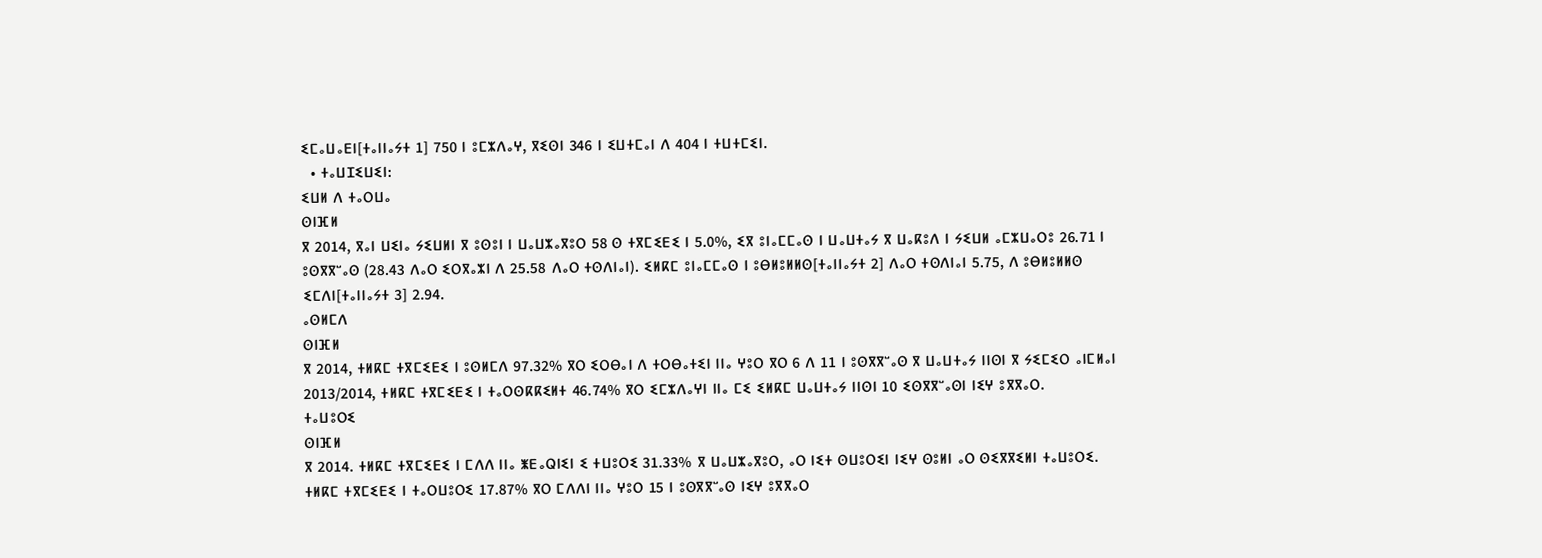ⵉⵎⴰⵡⴰⴹⵏ[ⵜⴰⵏⵏⴰⵢⵜ 1] 750 ⵏ ⵓⵎⵣⴷⴰⵖ, ⴳⵉⵙⵏ 346 ⵏ ⵉⵡⵜⵎⴰⵏ ⴷ 404 ⵏ ⵜⵡⵜⵎⵉⵏ.
  • ⵜⴰⵡⵊⵉⵡⵉⵏ:
ⵉⵡⵍ ⴷ ⵜⴰⵔⵡⴰ
ⵙⵏⴼⵍ
ⴳ 2014, ⴳⴰⵏ ⵡⵉⵏⴰ ⵢⵉⵡⵍⵏ ⴳ ⵓⵙⵓⵏ ⵏ ⵡⴰⵡⵣⴰⴳⵓⵔ 58 ⵙ ⵜⴳⵎⵉⴹⵉ ⵏ 5.0%, ⵉⴳ ⵓⵏⴰⵎⵎⴰⵙ ⵏ ⵡⴰⵡⵜⴰⵢ ⴳ ⵡⴰⴽⵓⴷ ⵏ ⵢⵉⵡⵍ ⴰⵎⵣⵡⴰⵔⵓ 26.71 ⵏ ⵓⵙⴳⴳⵯⴰⵙ (28.43 ⴷⴰⵔ ⵉⵔⴳⴰⵣⵏ ⴷ 25.58 ⴷⴰⵔ ⵜⵙⴷⵏⴰⵏ). ⵉⵍⴽⵎ ⵓⵏⴰⵎⵎⴰⵙ ⵏ ⵓⴱⵍⵓⵍⵍⵙ[ⵜⴰⵏⵏⴰⵢⵜ 2] ⴷⴰⵔ ⵜⵙⴷⵏⴰⵏ 5.75, ⴷ ⵓⴱⵍⵓⵍⵍⵙ ⵉⵎⴷⵏ[ⵜⴰⵏⵏⴰⵢⵜ 3] 2.94.
ⴰⵙⵍⵎⴷ
ⵙⵏⴼⵍ
ⴳ 2014, ⵜⵍⴽⵎ ⵜⴳⵎⵉⴹⵉ ⵏ ⵓⵙⵍⵎⴷ 97.32% ⴳⵔ ⵉⵔⴱⴰⵏ ⴷ ⵜⵔⴱⴰⵜⵉⵏ ⵏⵏⴰ ⵖⵓⵔ ⴳⵔ 6 ⴷ 11 ⵏ ⵓⵙⴳⴳⵯⴰⵙ ⴳ ⵡⴰⵡⵜⴰⵢ ⵏⵏⵙⵏ ⴳ ⵢⵉⵎⵉⵔ ⴰⵏⵎⵍⴰⵏ 2013/2014, ⵜⵍⴽⵎ ⵜⴳⵎⵉⴹⵉ ⵏ ⵜⴰⵔⵙⴽⴽⵉⵍⵜ 46.74% ⴳⵔ ⵉⵎⵣⴷⴰⵖⵏ ⵏⵏⴰ ⵎⵉ ⵉⵍⴽⵎ ⵡⴰⵡⵜⴰⵢ ⵏⵏⵙⵏ 10 ⵉⵙⴳⴳⵯⴰⵙⵏ ⵏⵉⵖ ⵓⴳⴳⴰⵔ.
ⵜⴰⵡⵓⵔⵉ
ⵙⵏⴼⵍ
ⴳ 2014. ⵜⵍⴽⵎ ⵜⴳⵎⵉⴹⵉ ⵏ ⵎⴷⴷ ⵏⵏⴰ ⵥⴹⴰⵕⵏⵉⵏ ⵉ ⵜⵡⵓⵔⵉ 31.33% ⴳ ⵡⴰⵡⵣⴰⴳⵓⵔ, ⴰⵔ ⵏⵉⵜ ⵙⵡⵓⵔⵉⵏ ⵏⵉⵖ ⵙⵓⵍⵏ ⴰⵔ ⵙⵉⴳⴳⵉⵍⵏ ⵜⴰⵡⵓⵔⵉ. ⵜⵍⴽⵎ ⵜⴳⵎⵉⴹⵉ ⵏ ⵜⴰⵔⵡⵓⵔⵉ 17.87% ⴳⵔ ⵎⴷⴷⵏ ⵏⵏⴰ ⵖⵓⵔ 15 ⵏ ⵓⵙⴳⴳⵯⴰⵙ ⵏⵉⵖ ⵓⴳⴳⴰⵔ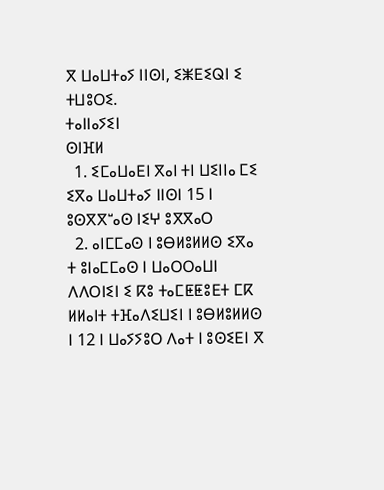ⴳ ⵡⴰⵡⵜⴰⵢ ⵏⵏⵙⵏ, ⵉⵥⴹⵉⵕⵏ ⵉ ⵜⵡⵓⵔⵉ.
ⵜⴰⵏⵏⴰⵢⵉⵏ
ⵙⵏⴼⵍ
  1. ⵉⵎⴰⵡⴰⴹⵏ ⴳⴰⵏ ⵜⵏ ⵡⵉⵏⵏⴰ ⵎⵉ ⵉⴳⴰ ⵡⴰⵡⵜⴰⵢ ⵏⵏⵙⵏ 15 ⵏ ⵓⵙⴳⴳⵯⴰⵙ ⵏⵉⵖ ⵓⴳⴳⴰⵔ
  2. ⴰⵏⵎⵎⴰⵙ ⵏ ⵓⴱⵍⵓⵍⵍⵙ ⵉⴳⴰ ⵜ ⵓⵏⴰⵎⵎⴰⵙ ⵏ ⵡⴰⵔⵔⴰⵡⵏ ⴷⴷⵔⵏⵉⵏ ⵉ ⴽⵓ ⵜⴰⵎⵟⵟⵓⴹⵜ ⵎⴽ ⵍⵍⴰⵏⵜ ⵜⴼⴰⴷⵉⵡⵉⵏ ⵏ ⵓⴱⵍⵓⵍⵍⵙ ⵏ 12 ⵏ ⵡⴰⵢⵢⵓⵔ ⴷⴰⵜ ⵏ ⵓⵙⵉⴹⵏ ⴳ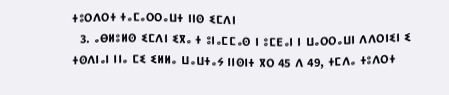ⵜⵓⵔⴷⵔⵜ ⵜⴰⵎⴰⵔⵔⴰⵡⵜ ⵏⵏⵙ ⵉⵎⴷⵏ
  3. ⴰⴱⵍⵓⵍⵙ ⵉⵎⴷⵏ ⵉⴳⴰ ⵜ ⵓⵏⴰⵎⵎⴰⵙ ⵏ ⵓⵎⴹⴰⵏ ⵏ ⵡⴰⵔⵔⴰⵡⵏ ⴷⴷⵔⵏⵉⵏ ⵉ ⵜⵙⴷⵏⴰⵏ ⵏⵏⴰ ⵎⵉ ⵉⵍⵍⴰ ⵡⴰⵡⵜⴰⵢ ⵏⵏⵙⵏⵜ ⴳⵔ 45 ⴷ 49, ⵜⵎⴷⴰ ⵜⵓⴷⵔⵜ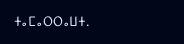ⵜⴰⵎⴰⵔⵔⴰⵡⵜ.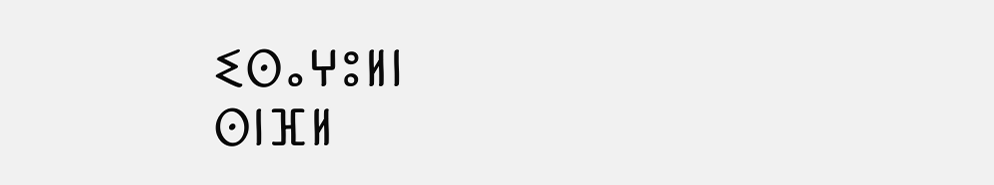ⵉⵙⴰⵖⵓⵍⵏ
ⵙⵏⴼⵍ